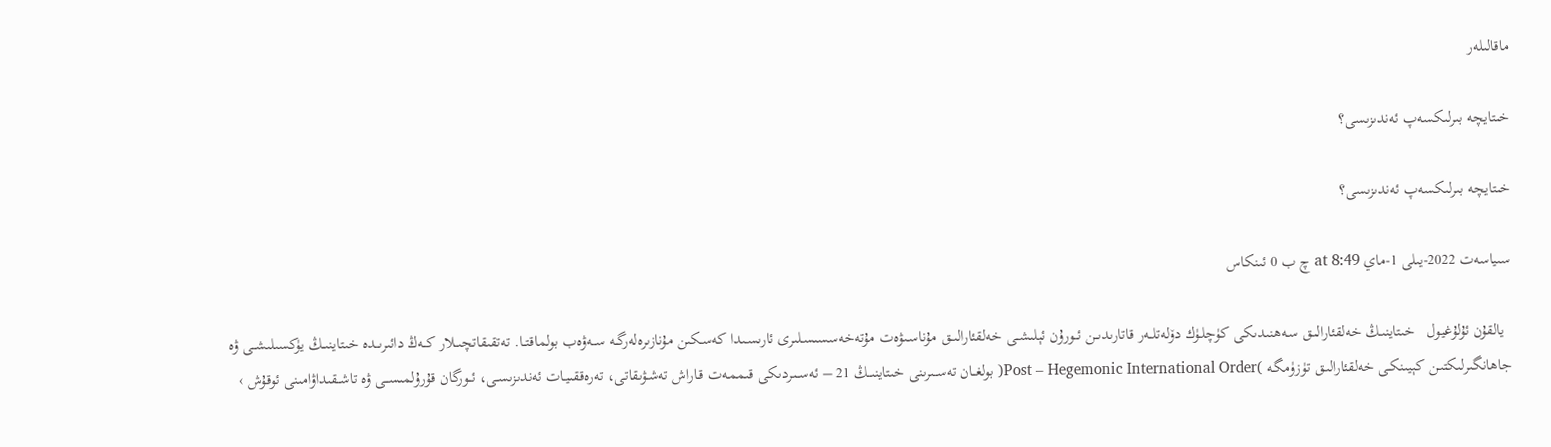ماقالىلەر

خىتايچە بىرلىكسەپ ئەندىزىسى؟

خىتايچە بىرلىكسەپ ئەندىزىسى؟

سىياسەت 2022-يىلى 1-ماي at 8:49 چ ب 0 ئىنكاس

  يالقۇن ئۇلۇغيول   خىتاينىـڭ خەلقئارالىـق سـەھنىدىكى كۈچلـۈك دۆلەتلــەر قاتارىدىــن ئــورۇن ئېلىشــى خەلقئارالىــق مۇناسـىۋەت مۇتەخەسسىسـلىرى ئارىسـىدا كەسـكىن مۇنازىرەلەرگــە ســەۋەب بولماقتــا. تەتقىقاتچىــلار كــەڭ دائىرىــدە خىتاينىــڭ يۈكسىلىشــى ۋە جاھانگىرلىكتىـن كېيىنكـى خەلقئارالىـق تۈزۈمگـە )Post – Hegemonic International Order( بولغــان تەســىرىنى خىتاينىــڭ 21 – ئەســىردىكى قىممـەت قـاراش تەشـۋىقاتى، تەرەققىيـات ئەندىزىسـى، ئــورگان قۇرۇلمىســى ۋە تاشــقىداۋامىنى ئوقۇش ›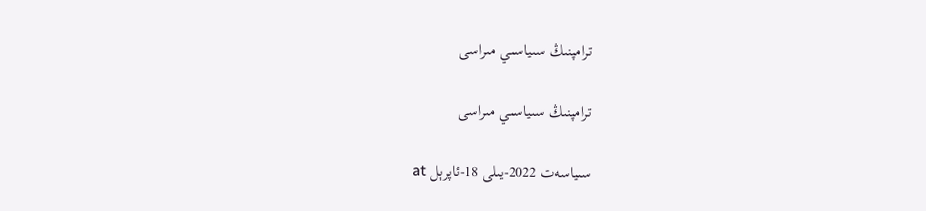ترامپنىڭ سىياسىي مىراسى

ترامپنىڭ سىياسىي مىراسى

سىياسەت 2022-يىلى 18-ئاپرېل at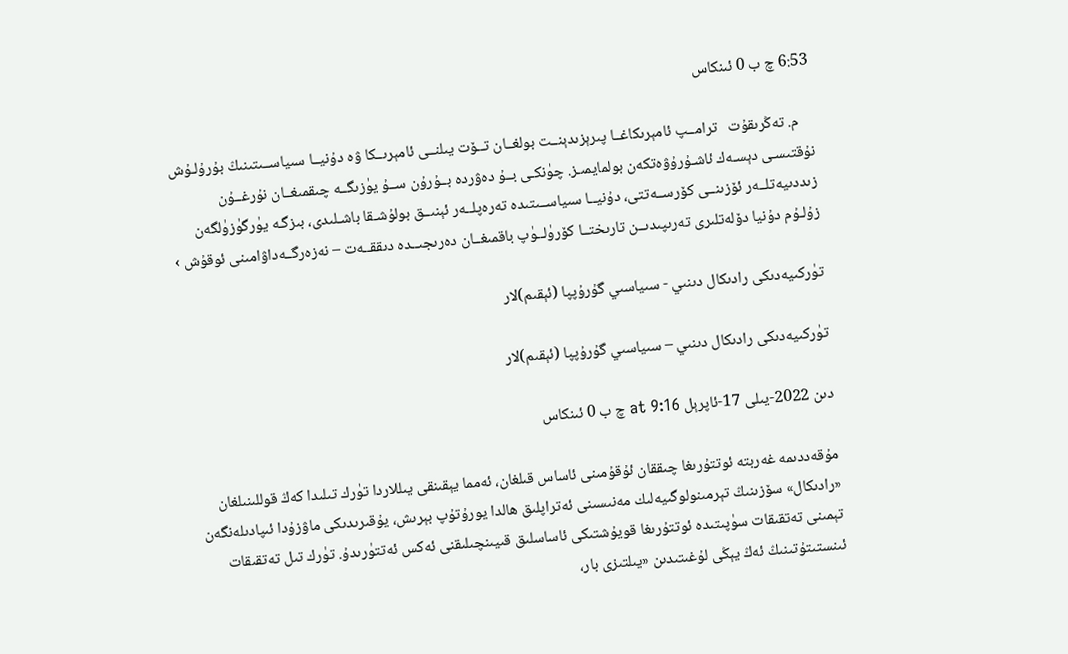6:53 چ ب 0 ئىنكاس

    م. تەڭرىقۇت   ترامــپ ئامېرىكاغــا پىرېزىدېنــت بولغــان تــۆت يىلنــى ئامېرىــكا ۋە دۇنيــا سىياســىتىنىڭ بۇرۇلـۇش نۇقتىسـى دېسـەك ئاشـۇرۇۋەتكەن بولمايمىـز. چۈنكـى بــۇ دەۋردە بــۇرۇن ســۇ يۈزىگــە چىقمىغــان نۇرغــۇن زىددىيەتلــەر ئۆزىنــى كۆرســەتتى، دۇنيــا سىياســىتىدە تەرەپلــەر ئېنىــق بولۇشـقا باشـلىدى، بىزگـە يۈرگۈزۈلگەن زۇلـۇم دۇنيا دۆلەتلىرى تەرىپىدىــن تارىختــا كۆرۈلــۈپ باقمىغــان دەرىجىــدە دىققــەت – نەزەرگــەداۋامىنى ئوقۇش ›

تۈركىيەدىكى رادىكال دىنىي - سىياسىي گۇرۇپپا (ئېقىم)لار

تۈركىيەدىكى رادىكال دىنىي – سىياسىي گۇرۇپپا (ئېقىم)لار

دىن 2022-يىلى 17-ئاپرېل at 9:16 چ ب 0 ئىنكاس

مۇقەددىمە غەربتە ئوتتۇرىغا چىققان ئۇقۇمىنى ئاساس قىلغان، ئەمما يېقىنقى يىللاردا تۈرك تىلىدا كەڭ قوللىنىلغان «رادىكال» سۆزىنىڭ تېرمىنولوگىيەلىك مەنىسىنى ئەتراپلىق ھالدا يورۇتۇپ بېرىش، يۇقىرىدىكى ماۋزۇدا ئىپادىلەنگەن تېمىنى تەتقىقات سۈپىتىدە ئوتتۇرىغا قويۇشتىكى ئاساسلىق قىيىنچىلىقنى ئەكس ئەتتۈرىدۇ. تۈرك تىل تەتقىقات ئىنستىتۇتىنىڭ ئەڭ يېڭى لۇغىتىدىن «يىلتىزى بار،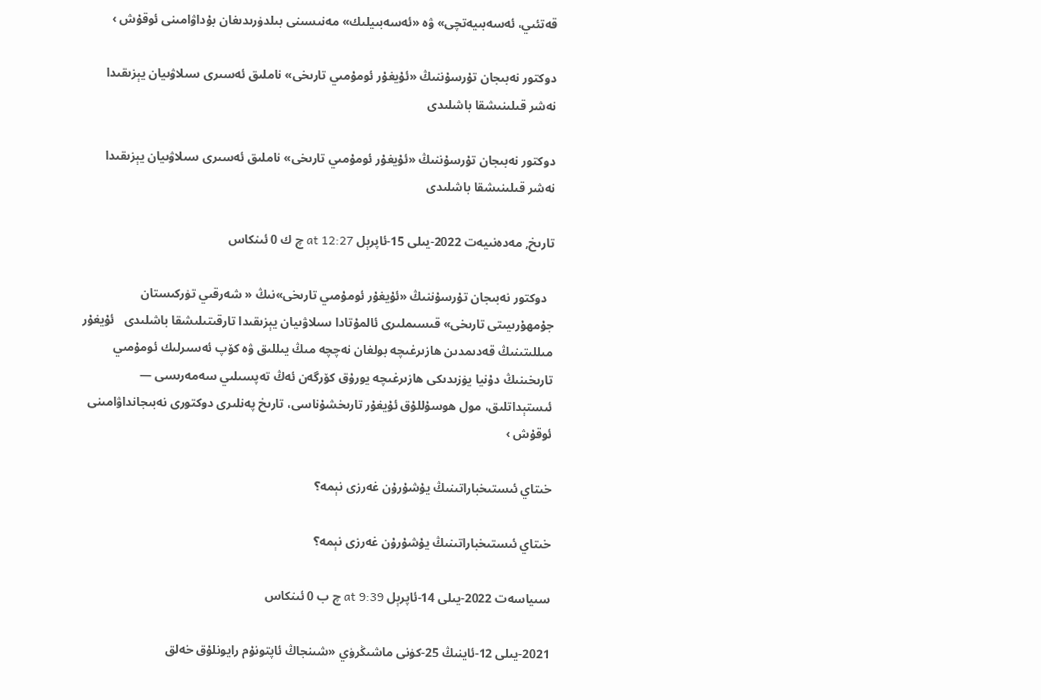قەتئىي، ئەسەبىيەتچى» ۋە «ئەسەبىيلىك» مەنىسىنى بىلدۈرىدىغان بۇداۋامىنى ئوقۇش ›

دوكتور نەبىجان تۇرسۇننىڭ «ئۇيغۇر ئومۇمىي تارىخى» ناملىق ئەسىرى سىلاۋىيان يېزىقىدا نەشر قىلىنىشقا باشلىدى

دوكتور نەبىجان تۇرسۇننىڭ «ئۇيغۇر ئومۇمىي تارىخى» ناملىق ئەسىرى سىلاۋىيان يېزىقىدا نەشر قىلىنىشقا باشلىدى

تارىخ, مەدەنىيەت 2022-يىلى 15-ئاپرېل at 12:27 چ ك 0 ئىنكاس

  دوكتور نەبىجان تۇرسۇننىڭ «ئۇيغۇر ئومۇمىي تارىخى»نىڭ « شەرقىي تۈركىستان جۇمھۇرىيىتى تارىخى» قىسىملىرى ئالمۇتادا سىلاۋىيان يېزىقىدا تارقىتىلىشقا باشلىدى   ئۇيغۇر مىللىتىنىڭ قەدىمدىن ھازىرغىچە بولغان نەچچە مىڭ يىللىق ۋە كۆپ ئەسىرلىك ئومۇمىي تارىخىنىڭ دۇنيا يۈزىدىكى ھازىرغىچە يورۇق كۆرگەن ئەڭ تەپسىلىي سەمەرىسى — ئىستېداتلىق، مول ھوسۇللۇق ئۇيغۇر تارىخشۇناسى، تارىخ پەنلىرى دوكتورى نەبىجانداۋامىنى ئوقۇش ›

خىتاي ئىستىخباراتىنىڭ يۇشۇرۇن غەرزى نېمە؟

خىتاي ئىستىخباراتىنىڭ يۇشۇرۇن غەرزى نېمە؟

سىياسەت 2022-يىلى 14-ئاپرېل at 9:39 چ ب 0 ئىنكاس

2021-يىلى 12-ئاينىڭ 25-كۈنى ماشىڭرۈي «شىنجاڭ ئاپتونۇم رايونلۇق خەلق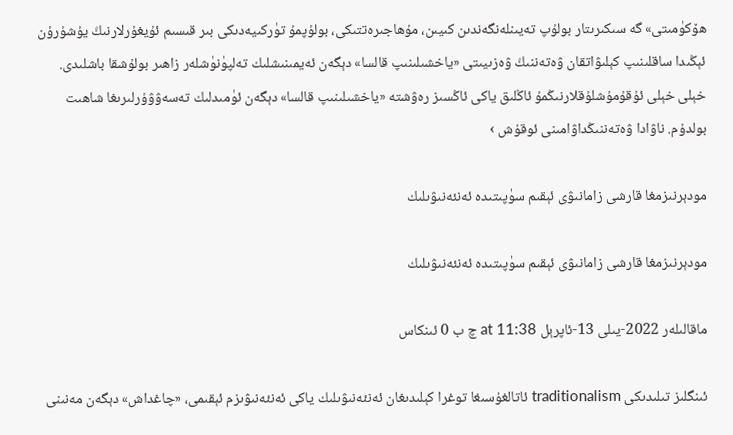ھۆكۈمىتى» گە سىكىرىتار بولۇپ تەيىنلەنگەندىن كىيىن، مۇھاجىرەتتىكى، بولۇپمۇ تۈركىيەدىكى بىر قىسىم ئۇيغۇرلارنىڭ يۇشۇرۇن ئېڭىدا ساقلىنىپ كېلىۋاتقان ۋەتەننىڭ ۋەزىيىتى «ياخشىلىنىپ قالسا» دېگەن ئەيمىنىشلىك تەلپۈنۈشلەر زاھىر بولۇشقا باشلىدى.  خېلى خېلى ئۇقۇمۇشلۇقلارنىڭمۇ ئاڭلىق ياكى ئاڭسىز رەۋشتە «ياخشىلىنىپ قالسا» دېگەن ئۈمىدلىك تەسەۋۋۇرلىرىغا شاھىت بولدۇم. ناۋادا ۋەتەننىڭداۋامىنى ئوقۇش ›

مودېرنىزمغا قارشى زامانىۋى ئېقىم سۈپىتىدە ئەنئەنىۋىلىك

مودېرنىزمغا قارشى زامانىۋى ئېقىم سۈپىتىدە ئەنئەنىۋىلىك

ماقالىلەر 2022-يىلى 13-ئاپرېل at 11:38 چ ب 0 ئىنكاس

ئىنگلىز تىلىدىكى traditionalism ئاتالغۇسىغا توغرا كېلىدىغان ئەنئەنىۋىلىك ياكى ئەنئەنىۋىزم ئېقىمى، «چاغداش» دېگەن مەنىنى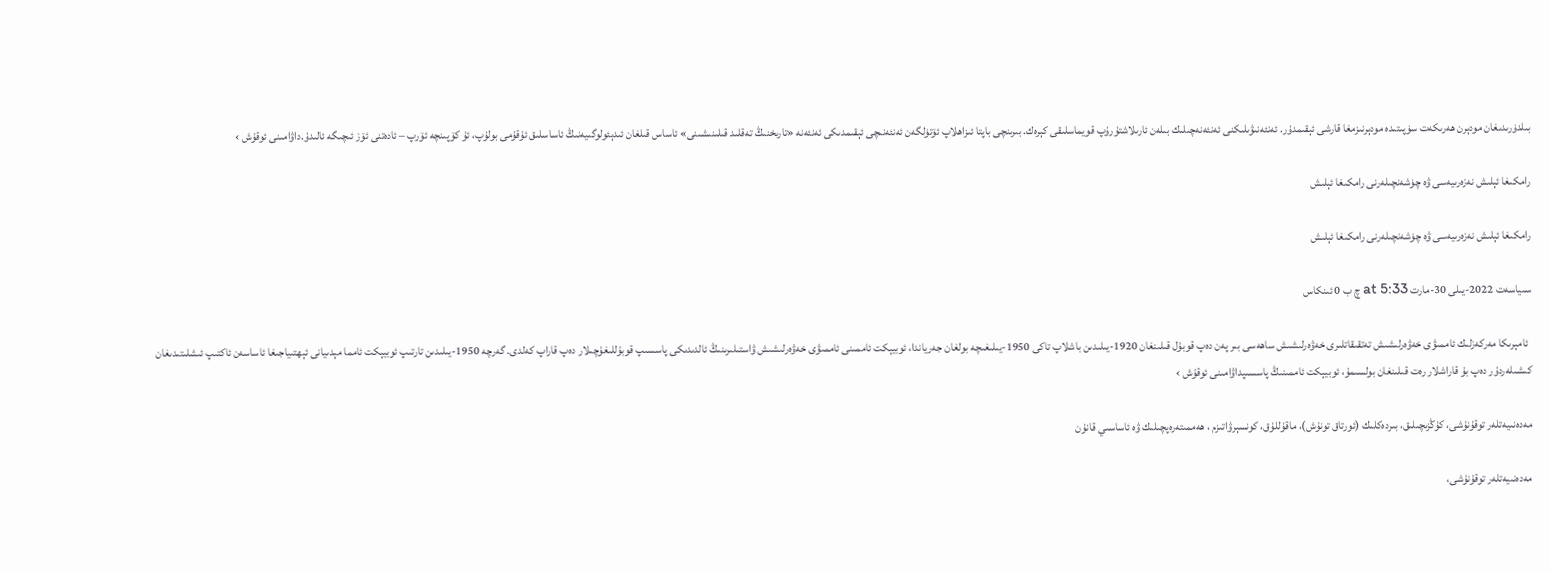بىلدۈرىدىغان مودېرن ھەرىكەت سۈپىتىدە مودېرنىزمغا قارشى ئېقىمدۇر. ئەنئەنىۋىلىكنى ئەنئەنەچىلىك بىلەن ئارىلاشتۇرۇپ قويماسلىقى كېرەك. بىرىنچى باپتا ئىزاھلاپ ئۆتۈلگەن ئەنئەنىچى ئېقىمدىكى ئەنئەنە «تارىخنىڭ تەقلىد قىلىنىشىنى» ئاساس قىلغان ئىدېئولوگىيەنىڭ ئاساسلىق ئۇقۇمى بولۇپ، ئۇ كۆپىنچە ئۆرپ – ئادەتنى ئۆز ئىچىگە ئالىدۇ.داۋامىنى ئوقۇش ›

رامكىغا ئېلىش نەزەرىيەسى ۋە چۈشەنچىلەرنى رامكىغا ئېلىش

رامكىغا ئېلىش نەزەرىيەسى ۋە چۈشەنچىلەرنى رامكىغا ئېلىش

سىياسەت 2022-يىلى 30-مارت at 5:33 چ ب 0 ئىنكاس

  ئامېرىكا مەركەزلىك ئاممىۋى خەۋەرلىشىش تەتقىقاتلىرى خەۋەرلىشىش ساھەسى بىر پەن دەپ قوبۇل قىلىنغان 1920-يىلىدىن باشلاپ تاكى 1950-يىلىغىچە بولغان جەرياندا، ئوبيېكت ئاممىنى ئاممىۋى خەۋەرلىشىش ۋاستىلىرىنىڭ ئالدىدىكى پاسسىپ قوبۇللىغۇچىلار دەپ قاراپ كەلدى. گەرچە 1950-يىلىدىن تارتىپ ئوبيېكت ئامما مېدىيانى ئېھتىياجىغا ئاساسەن ئاكتىپ ئىشلىتىدىغان كىشىلەردۇر دەپ بۇ قاراشلار رەت قىلىنغان بولسىمۇ، ئوبيېكت ئاممىنىڭ پاسسىپداۋامىنى ئوقۇش ›

مەدەنىيەتلەر توقۇنۇشى، كۇڭزىچىلىق، بىردەكلىك (ئورتاق تونۇش)، ماقۇللۇق، كونسېرۋاتىزم ، ھەممىتەرەپچىلىك ۋە ئاساسىي قانۇن

مەدەنىيەتلەر توقۇنۇشى،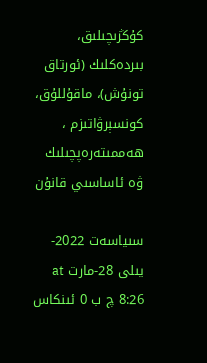كۇڭزىچىلىق، بىردەكلىك (ئورتاق تونۇش)، ماقۇللۇق، كونسېرۋاتىزم ، ھەممىتەرەپچىلىك ۋە ئاساسىي قانۇن

سىياسەت 2022-يىلى 28-مارت at 8:26 چ ب 0 ئىنكاس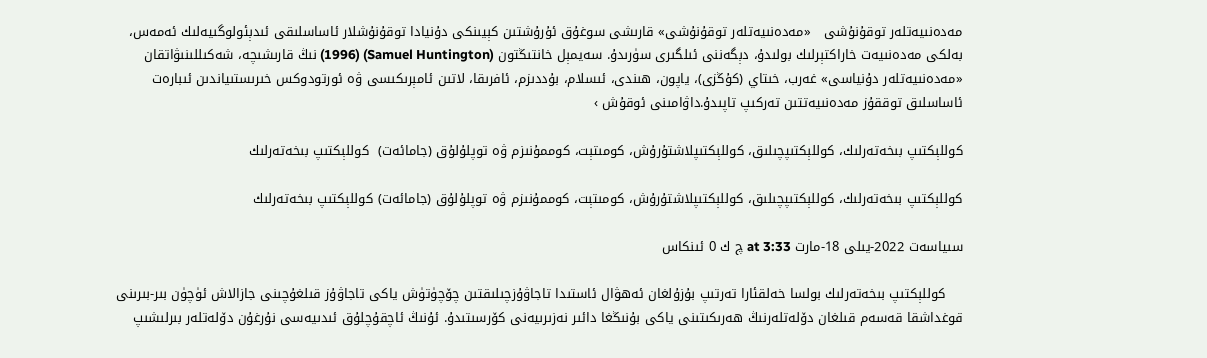مەدەنىيەتلەر توقۇنۇشى   «مەدەنىيەتلەر توقۇنۇشى» قارىشى سوغۇق ئۇرۇشتىن كېيىنكى دۇنيادا توقۇنۇشلار ئاساسلىقى ئىدېئولوگىيەلىك ئەمەس، بەلكى مەدەنىيەت خاراكتېرلىك بولىدۇ، دېگەننى ئىلگىرى سۈرىدۇ. سەيمېل خانتىڭتون (Samuel Huntington) (1996) نىڭ قارىشىچە، شەكىللىنىۋاتقان «مەدەنىيەتلەر دۇنياسى» غەرب، خىتاي (كۇڭزى)، ياپون، ھىندى، ئىسلام، بۇددىزم، ئافرىقا، لاتىن ئامېرىكىسى ۋە ئورتودوكس خىرىستىياندىن ئىبارەت ئاساسلىق توققۇز مەدەنىيەتتىن تەركىپ تاپىدۇ.داۋامىنى ئوقۇش ›

كوللېكتىپ بىخەتەرلىك، كوللېكتىپچىلىق، كوللېكتىپلاشتۇرۇش، كومىتېت، كوممۇنىزم ۋە توپلۇلۇق (جامائەت)  كوللېكتىپ بىخەتەرلىك

كوللېكتىپ بىخەتەرلىك، كوللېكتىپچىلىق، كوللېكتىپلاشتۇرۇش، كومىتېت، كوممۇنىزم ۋە توپلۇلۇق (جامائەت) كوللېكتىپ بىخەتەرلىك

سىياسەت 2022-يىلى 18-مارت at 3:33 چ ك 0 ئىنكاس

    كوللېكتىپ بىخەتەرلىك بولسا خەلقئارا تەرتىپ بۇزۇلغان ئەھۋال ئاستىدا تاجاۋۇزچىلىقتىن چۆچۈتۈش ياكى تاجاۋۇز قىلغۇچىنى جازالاش ئۈچۈن بىر-بىرىنى قوغداشقا قەسەم قىلغان دۆلەتلەرنىڭ ھەرىكىتىنى ياكى بۇنىڭغا دائىر نەزىرىيەنى كۆرسىتىدۇ. ئۇنىڭ ئاچقۇچلۇق ئىدىيەسى نۇرغۇن دۆلەتلەر بىرلىشىپ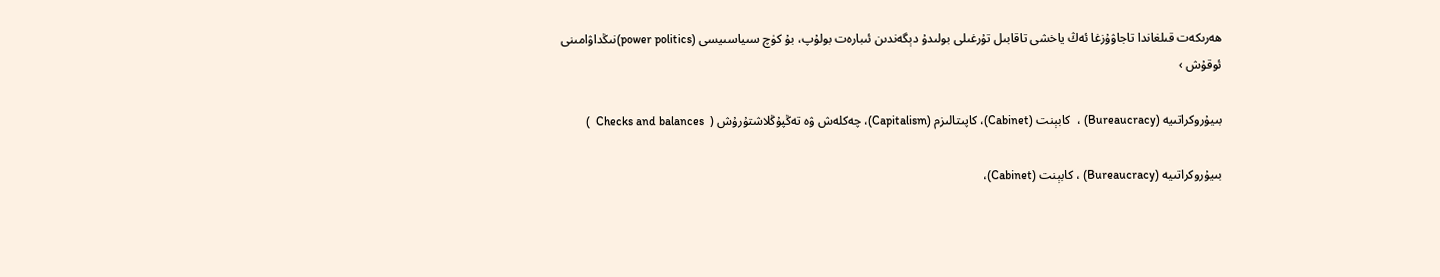ھەرىكەت قىلغاندا تاجاۋۇزغا ئەڭ ياخشى تاقابىل تۇرغىلى بولىدۇ دېگەندىن ئىبارەت بولۇپ، بۇ كۈچ سىياسىيسى (power politics)نىڭداۋامىنى ئوقۇش ›

بىيۇروكراتىيە (Bureaucracy) ،  كابېنت (Cabinet)، كاپىتالىزم (Capitalism)، چەكلەش ۋە تەڭپۇڭلاشتۇرۇش (  Checks and balances  )

بىيۇروكراتىيە (Bureaucracy) ، كابېنت (Cabinet)،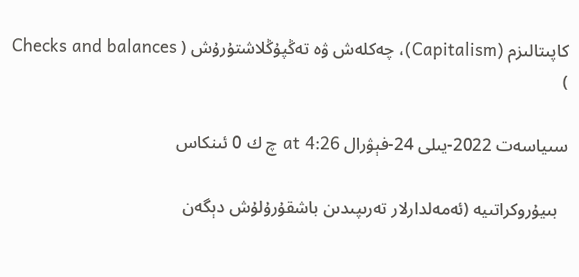كاپىتالىزم (Capitalism)، چەكلەش ۋە تەڭپۇڭلاشتۇرۇش ( Checks and balances )

سىياسەت 2022-يىلى 24-فېۋرال at 4:26 چ ك 0 ئىنكاس

  بىيۇروكراتىيە (ئەمەلدارلار تەرىپىدىن باشقۇرۇلۇش دېگەن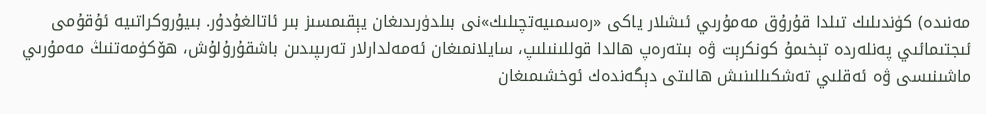مەنىدە) كۈندىلىك تىلدا قۇرۇق مەمۇرىي ئىشلار ياكى «رەسمىيەتچىلىك»نى بىلدۈرىدىغان يېقىمسىز بىر ئاتالغۇدۇر. بىيۇروكراتىيە ئۇقۇمى ئىجتىمائىي پەنلەردە تېخىمۇ كونكرېت ۋە بىتەرەپ ھالدا قوللىنىلىپ، سايلانمىغان ئەمەلدارلار تەرىپىدىن باشقۇرۇلۇش، ھۆكۈمەتنىڭ مەمۇرىي ماشىنىسى ۋە ئەقلىي تەشكىللىنىش ھالىتى دېگەندەك ئوخشىمىغان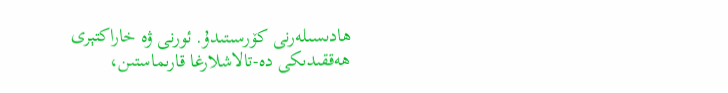ھادىسىلەرنى كۆرسىتىدۇ. ئورنى ۋە خاراكتېرى ھەققىدىكى دە-تالاشلارغا قارىماستىن،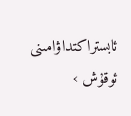ئابستراكتداۋامىنى ئوقۇش ›